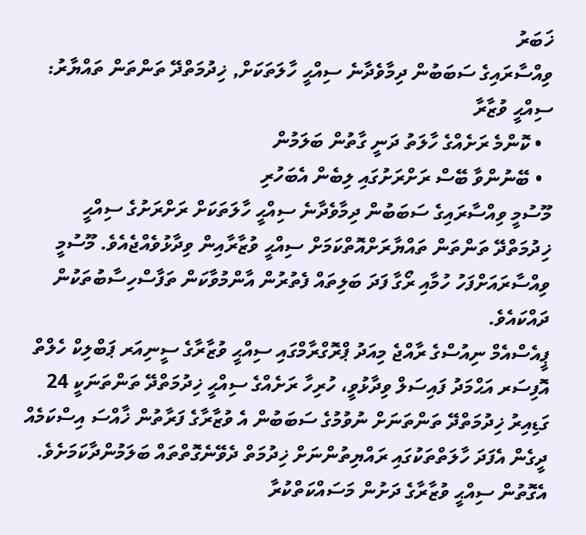ޚަބަރު
ވިއްސާރައިގެ ސަބަބުން ދިމާވެދާނެ ސިއްޙީ ހާލަތަކަށް, ޚިދުމަތްދޭ ތަންތަން ތައްޔާރު: ސިއްޙީ ވުޒާރާ
  • ކޮންމެ ރަށެއްގެ ހާލަތު ދަނީ ގާތުން ބަލަމުން
  • ބޭނުންވާ ބޭސް ރަށްރަށުގައި ލިބެން އެބަހުރި
މޫސުމީ ވިއްސާރައިގެ ސަބަބުން ދިމާވެދާނެ ސިއްޙީ ހާލަތަކަށް ރަށްރަށުގެ ސިއްޙީ ޚިދުމަތްދޭ ތަންތަން ތައްޔާރަށްއޮތްކަމަށް ސިއްޙީ ވުޒާރާއިން ވިދާޅުވެއްޖެއެވެ. މޫސުމީ ވިއްސާރައަށްފަހު ހުމާއި ރޯގާ ފަދަ ބަލިތައް ފެތުރުން އާންމުވާކަން ތަފާސްހިސާބުތަކުން ދައްކައެވެ.
ޕީއެސްއެމް ނިއުސްގެ ރާއްޖެ މިއަދު ޕްރޮގްރާމްގައި ސިއްޙީ ވުޒާރާގެ ސީނިއަރ ޕަބްލިކް ހެލްތް އޮފިސަރ އަޙްމަދު ފައިސަލް ވިދާޅުވީ، ހުރިހާ ރަށެއްގެ ސިއްޙީ ޚިދުމަތްދޭ ތަންތަނަކީ 24 ގަޑިއިރު ޚިދުމަތްދޭ ތަންތަނަށް ނުވުމުގެ ސަބަބުން އެ ވުޒާރާގެ ފަރާތުން ޚާއްސަ އިސްކަމެއް ދީގެން އެފަދަ ހާލަތްތަކުގައި ރައްޔިތުންނަށް ޚިދުމަތް ދެވޭނެގޮތްތައް ބަލަމުންދާކަމަށެވެ.
އެގޮތުން ސިއްޙީ ވުޒާރާގެ ދަށުން މަސައްކަތްކުރާ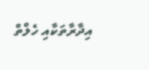އިދާރާތަކާއި ހެލްތް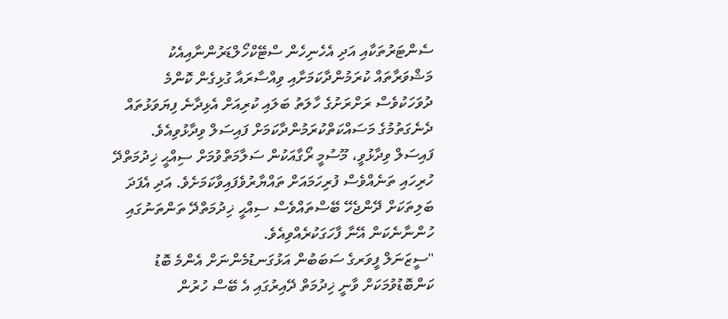ސެންޓަރުތަކާއި އަދި އެހެނިހެން ސްޓޭކްހޯލްޑަރުންނާއިއެކު މަޝްވަރާތައް ކުރަމުންދާކަމަށާއި ވިއްސާރައާ ގުޅިގެން ކޮންމެ ދުވަހަކުވެސް ރަށްރަށުގެ ހާލަތު ބަލައި ކުރިއަށް އެޅިދާނެ ފިޔަވަޅުތައް ދެނެގަތުމުގެ މަސައްކަތްކުރަމުންދާކަމަށް ފައިސަލް ވިދާޅުވިއެވެ.
ފައިސަލް ވިދާޅުވީ، މޫސުމީ ރޯގާއަކުން ސަލާމަތްވުމަށް ސިއްޙީ ޚިދުމަތްދޭ ހުރިހައި ތަނެއްވެސް ފުރިހަމައަށް ތައްޔާރުވެފައިވާކަމަށެވެ. އަދި އެފަދަ ބަލިތަކަށް ދޭންޖެހޭ ބޭސްތައްވެސް ސިއްޙީ ޚިދުމަތްދޭ ތަންތަނުގައި ހުންނާނެކަން އޭނާ ފާހަގަކުރެއްވިއެވެ.
"ސީޒަނަލް ފީވަރގެ ސަބަބުން އަޅުގަނޑުމެންނަށް އެންމެ ބޮޑު ކަންބޮޑުވުމަކަށް ވާނީ ޚިދުމަތް ދޭއިރުގައި އެ ބޭސް ހުރުން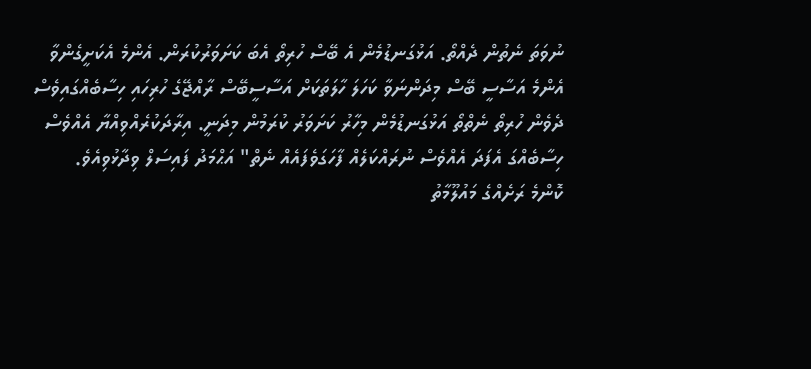ނުވަތަ ނެތުން ދެއްތޯ. އަޅުގަނޑުމެން އެ ބޭސް ހުރިތޯ އެބަ ކަށަވަރުކުރަން. އެންމެ އެކަށީގެންވާ އެންމެ އަސާސީ ބޭސް މިދަންނަވާ ކަހަލަ ހާލަތަކަށް އަސާސީބޭސް ރާއްޖޭގެ ހުރިހައި ހިސާބެއްގައިވެސް ދެވެން ހުރިތޯ ނެތްތޯ އަޅުގަނޑުމެން މިހާރު ކަށަވަރު ކުރަމުން މިދަނީ. އިރާދަކުރެއްވިއްޔާ އެއްވެސް ހިސާބެއްގަ އެފަދަ އެއްވެސް ނުރައްކަލެއް ފާހަގަވެފައެއް ނެތް" އަޙްމަދު ފައިސަލް ވިދާޅުވިއެވެ.
ކޮންމެ ރަށެއްގެ މައުލޫމާތު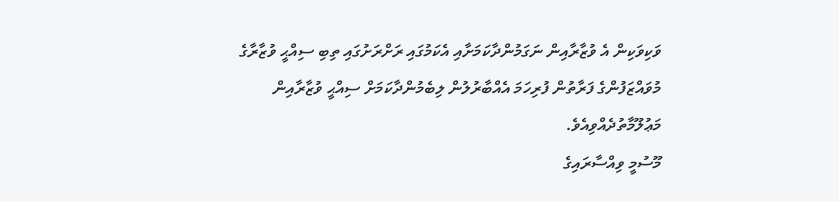ވަކިވަކިން އެ ވުޒާރާއިން ނަގަމުންދާކަމަށާއި އެކަމުގައި ރަށްރަށުގައި ތިބި ސިއްޙީ ވުޒާރާގެ މުވައްޒަފުންގެ ފަރާތުން ފުރިހަމަ އެއްބާރުލުން ލިބެމުންދާކަމަށް ސިއްޙީ ވުޒާރާއިން މަޢުލޫމާތުދެއްވިއެވެ.
މޫސުމީ ވިއްސާރައިގެ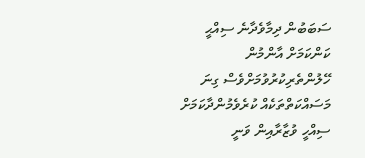ސަބަބުން ދިމާވެދާނެ ސިއްޙީ ކަންކަމަށް އާންމުން ހޭލުންތެރިކުރުވުމަށްވެސް ގިނަ މަސައްކަތްތަކެއް ކުރެވެމުންދާކަމަށް ސިއްހީ ވުޒާރާއިން ވަނީ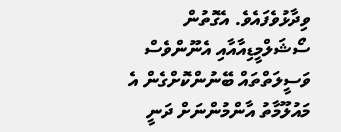ވިދާޅުވެފައެވެ. އެގޮތުން ސޯޝަލްމީޑިއާއާއި އެނޫންވެސް ވަސީލަތްތައް ބޭނުންކޮށްގެން އެ މައުލޫމާތު އާންމުންނަށް ދަނީ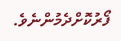ފޯރުކޮށްދެމުންނެވެ.